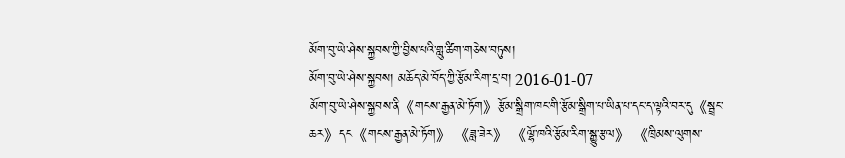མོག་བུ་ཡེ་ཤེས་སྐྱབས་ཀྱི་བྱིས་པའི་གླུ་ཚིག་གཅེས་བཏུས།
མོག་བུ་ཡེ་ཤེས་སྐྱབས། མཆོད་མེ་བོད་ཀྱི་རྩོམ་རིག་དྲ་བ། 2016-01-07
མོག་བུ་ཡེ་ཤེས་སྐྱབས་ནི《གངས་རྒྱན་མེ་ཏོག》རྩོམ་སྒྲིག་ཁང་གི་རྩོམ་སྒྲིག་པ་ཡིན་པ་དང་ད་ལྟའི་བར་དུ《སྦྲང་ཆར》དང《གངས་རྒྱན་མེ་ཏོག》 《ཟླ་ཟེར》 《ལྷོ་ཁའི་རྩོམ་རིག་སྒྱུ་རྩལ》 《ཁྲིམས་ལུགས་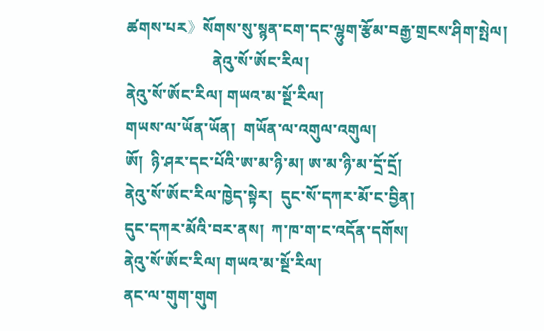ཚགས་པར》སོགས་སུ་སྙན་ངག་དང་ལྷུག་རྩོམ་བརྒྱ་གྲངས་ཤིག་སྤེལ།
                      ནེའུ་སོ་ཨོང་རིལ།
ནེའུ་སོ་ཨོང་རིལ། གཡའ་མ་སྔོ་རིལ།
གཡས་ལ་ཡོན་ཡོན།  གཡོན་ལ་འགུལ་འགུལ།
ཨོ།  ཉི་ཤར་དང་པོའི་ཨ་མ་ཉི་མ། ཨ་མ་ཉི་མ་དྲོ་དྲོ།
ནེའུ་སོ་ཨོང་རིལ་ཁྱེད་སྟེར།  དུང་སོ་དཀར་མོ་ང་བྱིན།
དུང་དཀར་མོའི་བར་ནས།  ཀ་ཁ་ག་ང་འདོན་དགོས།
ནེའུ་སོ་ཨོང་རིལ། གཡའ་མ་སྔོ་རིལ།
ནང་ལ་གུག་གུག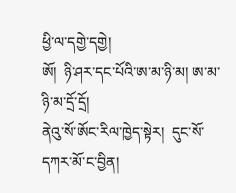ཕྱི་ལ་དགྱེ་དགྱེ།
ཨོ།  ཉི་ཤར་དང་པོའི་ཨ་མ་ཉི་མ། ཨ་མ་ཉི་མ་དྲོ་དྲོ།
ནེའུ་སོ་ཨོང་རིལ་ཁྱེད་སྟེར།  དུང་སོ་དཀར་མོ་ང་བྱིན།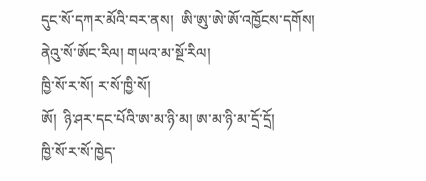དུང་སོ་དཀར་མོའི་བར་ནས།  ཨི་ཨུ་ཨེ་ཨོ་འཁྱོངས་དགོས།
ནེའུ་སོ་ཨོང་རིལ། གཡའ་མ་སྔོ་རིལ།
ཁྱི་སོ་ར་སོ། ར་སོ་ཁྱི་སོ།
ཨོ།  ཉི་ཤར་དང་པོའི་ཨ་མ་ཉི་མ། ཨ་མ་ཉི་མ་དྲོ་དྲོ།
ཁྱི་སོ་ར་སོ་ཁྱེད་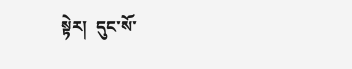སྟེར།  དུང་སོ་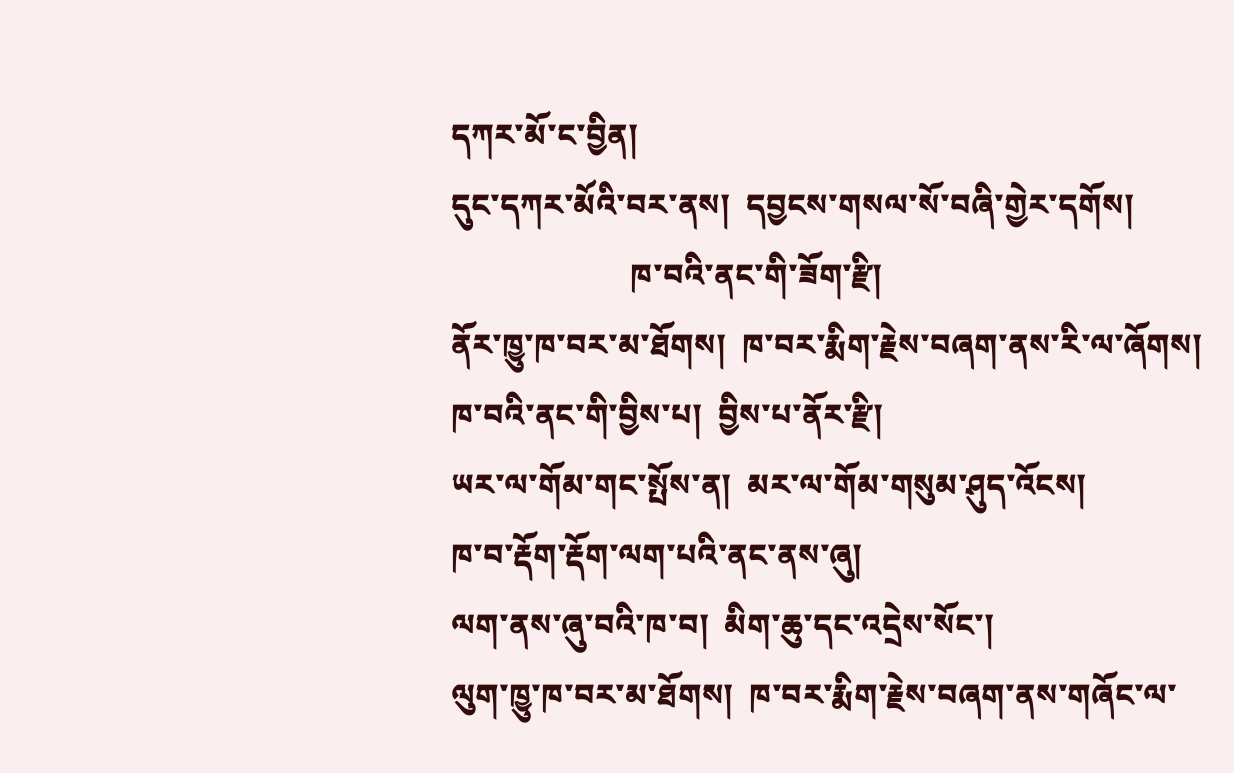དཀར་མོ་ང་བྱིན།
དུང་དཀར་མོའི་བར་ནས།  དབྱངས་གསལ་སོ་བཞི་གྱེར་དགོས།
                       ཁ་བའི་ནང་གི་ཟོག་རྫི།
ནོར་ཁྱུ་ཁ་བར་མ་ཐོགས།  ཁ་བར་རྨིག་རྗེས་བཞག་ནས་རི་ལ་ཞོགས།
ཁ་བའི་ནང་གི་བྱིས་པ།  བྱིས་པ་ནོར་རྫི།
ཡར་ལ་གོམ་གང་སྤོས་ན།  མར་ལ་གོམ་གསུམ་ཤུད་འོངས།
ཁ་བ་རྡོག་རྡོག་ལག་པའི་ནང་ནས་ཞུ།
ལག་ནས་ཞུ་བའི་ཁ་བ།  མིག་ཆུ་དང་འདྲེས་སོང་།
ལུག་ཁྱུ་ཁ་བར་མ་ཐོགས།  ཁ་བར་རྨིག་རྗེས་བཞག་ནས་གཞོང་ལ་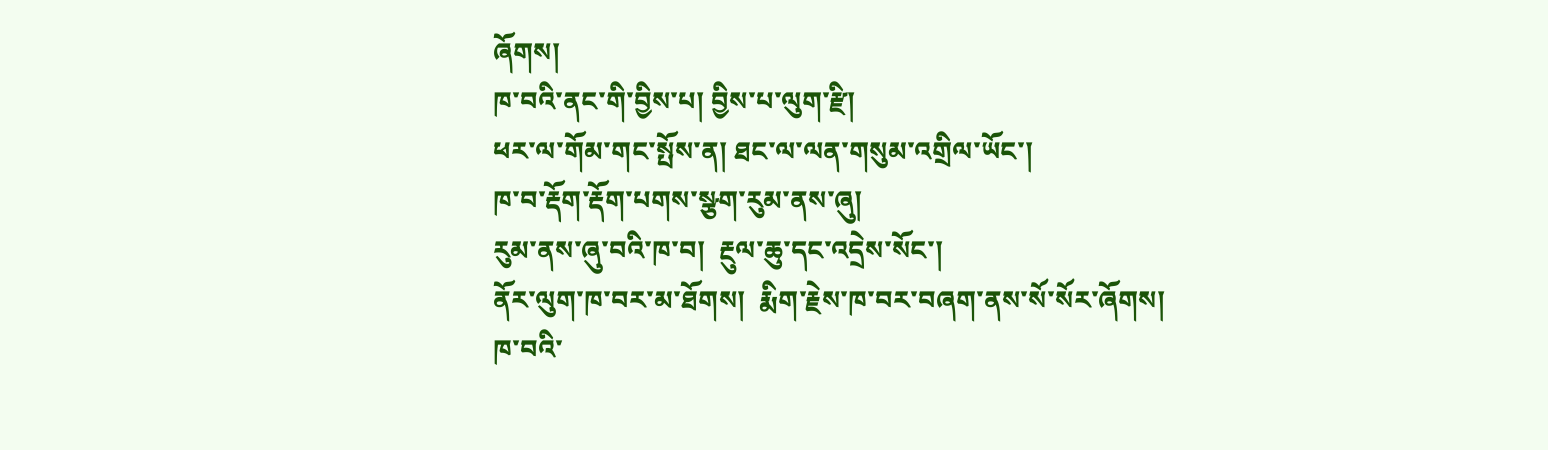ཞོགས།
ཁ་བའི་ནང་གི་བྱིས་པ། བྱིས་པ་ལུག་རྫི།
ཕར་ལ་གོམ་གང་སྤོས་ན། ཐང་ལ་ལན་གསུམ་འགྲིལ་ཡོང་།
ཁ་བ་རྡོག་རྡོག་པགས་སྩག་རུམ་ནས་ཞུ།
རུམ་ནས་ཞུ་བའི་ཁ་བ།  རྔུལ་ཆུ་དང་འདྲེས་སོང་།
ནོར་ལུག་ཁ་བར་མ་ཐོགས།  རྨིག་རྗེས་ཁ་བར་བཞག་ནས་སོ་སོར་ཞོགས།
ཁ་བའི་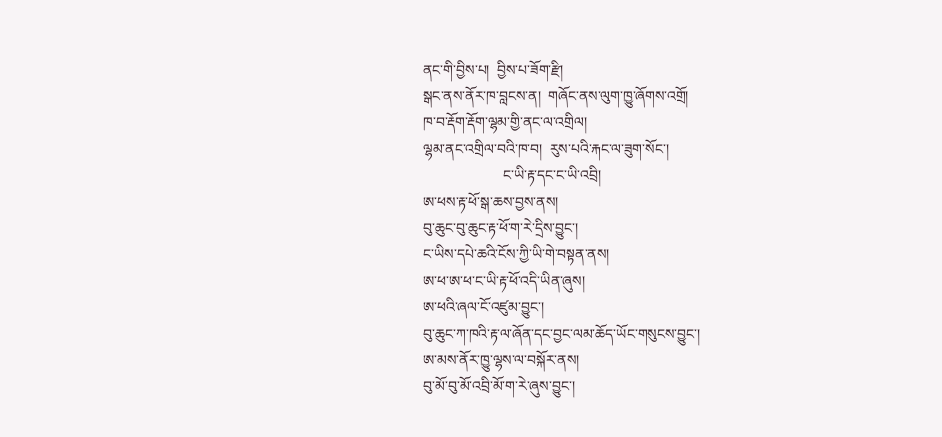ནང་གི་བྱིས་པ།  བྱིས་པ་ཟོག་རྫི།
སྒང་ནས་ནོར་ཁ་བླངས་ན།  གཞོང་ནས་ལུག་ཁྱུ་ཞོགས་འགྲོ།
ཁ་བ་རྡོག་རྡོག་ལྷམ་གྱི་ནང་ལ་འགྲིལ།
ལྷམ་ནང་འགྲིལ་བའི་ཁ་བ།  རུས་པའི་རྐང་ལ་ཟུག་སོང་།
                      ང་ཡི་རྟ་དང་ང་ཡི་འབྲི།
ཨ་ཕས་རྟ་ཕོ་སྒ་ཆས་བྱས་ནས།
བུ་ཆུང་བུ་ཆུང་རྟ་ཕོ་ག་རེ་དྲིས་བྱུང་།
ང་ཡིས་དཔེ་ཆའི་ངོས་ཀྱི་ཡི་གེ་བསྟན་ནས།
ཨ་ཕ་ཨ་ཕ་ང་ཡི་རྟ་ཕོ་འདི་ཡིན་ཞུས།
ཨ་ཕའི་ཞལ་ངོ་འཛུམ་བྱུང་།
བུ་ཆུང་ཀ་ཁའི་རྟ་ལ་ཞོན་དང་བྱང་ལམ་ཆོད་ཡོང་གསུངས་བྱུང་།
ཨ་མས་ནོར་ཁྱུ་ལྷས་ལ་བསྐོར་ནས།
བུ་མོ་བུ་མོ་འབྲི་མོ་ག་རེ་ཞུས་བྱུང་།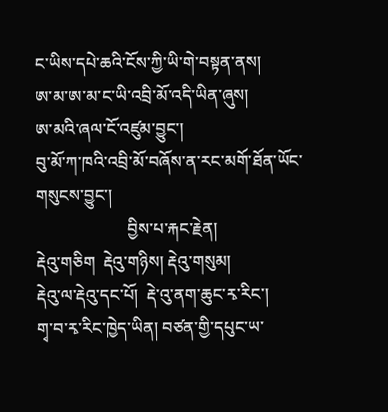ང་ཡིས་དཔེ་ཆའི་ངོས་ཀྱི་ཡི་གེ་བསྟན་ནས།
ཨ་མ་ཨ་མ་ང་ཡི་འབྲི་མོ་འདི་ཡིན་ཞུས།
ཨ་མའི་ཞལ་ངོ་འཛུམ་བྱུང་།
བུ་མོ་ཀ་ཁའི་འབྲི་མོ་བཞོས་ན་རང་མགོ་ཐོན་ཡོང་གསུངས་བྱུང་།
                      བྱིས་པ་རྐང་རྗེན།
རྡེའུ་གཅིག  རྡེའུ་གཉིས། རྡེའུ་གསུམ།
རྡེའུ་ལ་རྡེའུ་དང་པོ།  རྡེ་འུ་ནག་ཆུང་རྭ་རིང་།
གྭ་བ་རྭ་རིང་ཁྱེད་ཡིན། བཙན་གྱི་དཔུང་ཡ་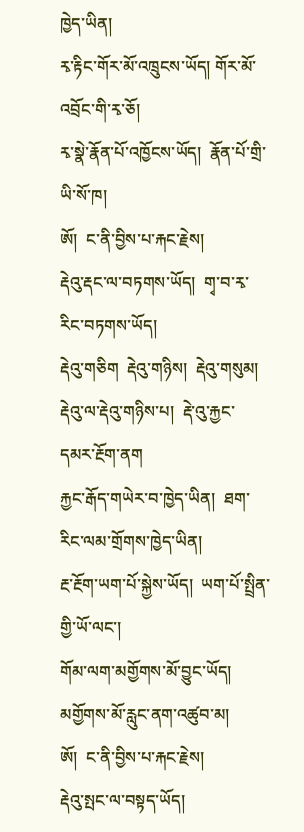ཁྱེད་ཡིན།
རྭ་རྟིང་གོར་མོ་འཁྲུངས་ཡོད། གོར་མོ་འབྲོང་གི་རྭ་ཅོ།
རྭ་སྣེ་རྣོན་པོ་འཁྱོངས་ཡོད།  རྣོན་པོ་གྲི་ཡི་སོ་ཁ།
ཨོ།  ང་ནི་བྱིས་པ་རྐང་རྗེས།
རྡེའུ་རྡང་ལ་བཏགས་ཡོད།  གྭ་བ་རྭ་རིང་བཏགས་ཡོད།
རྡེའུ་གཅིག  རྡེའུ་གཉིས།  རྡེའུ་གསུམ།
རྡེའུ་ལ་རྡེའུ་གཉིས་པ།  རྡེ་འུ་རྐྱང་དམར་རྔོག་ནག
རྐྱང་རྒོད་གཡེར་བ་ཁྱེད་ཡིན།  ཐག་རིང་ལམ་གྲོགས་ཁྱེད་ཡིན།
རྔ་རྔོག་ཡག་པོ་སྐྱེས་ཡོད།  ཡག་པོ་སྤྲིན་གྱི་ཡོ་ལང་།
གོམ་ལག་མགྱོགས་མོ་བྱུང་ཡོད།  མགྱོགས་མོ་རླུང་ནག་འཚུབ་མ།
ཨོ།  ང་ནི་བྱིས་པ་རྐང་རྗེས།
རྡེའུ་སྤང་ལ་བསྟད་ཡོད།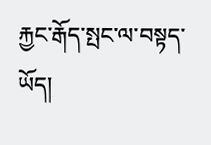རྐྱང་རྒོད་སྤང་ལ་བསྟད་ཡོད།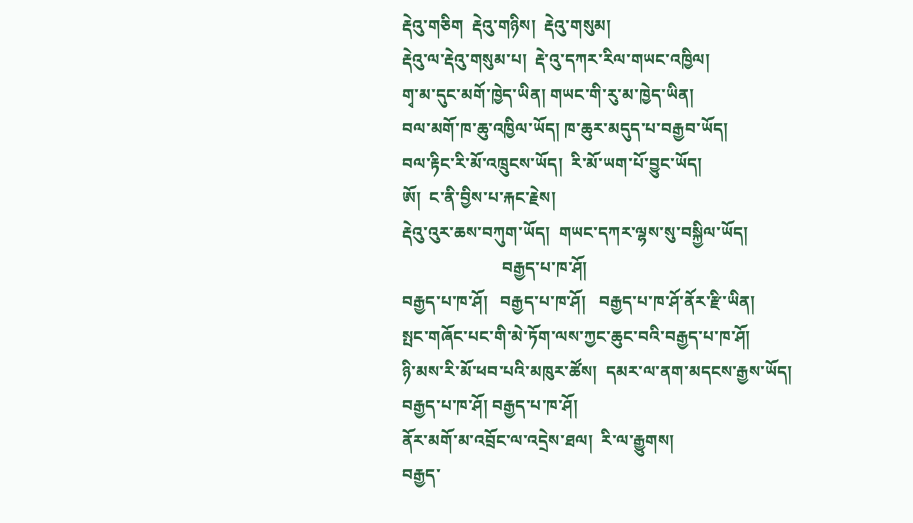རྡེའུ་གཅིག  རྡེའུ་གཉིས།  རྡེའུ་གསུམ།
རྡེའུ་ལ་རྡེའུ་གསུམ་པ།  རྡེ་འུ་དཀར་རིལ་གཡང་འཁྱིལ།
གྭ་མ་དུང་མགོ་ཁྱེད་ཡིན། གཡང་གི་རུ་མ་ཁྱེད་ཡིན།
བལ་མགོ་ཁ་ཆུ་འཁྱིལ་ཡོད། ཁ་ཆུར་མདུད་པ་བརྒྱབ་ཡོད།
བལ་རྟིང་རི་མོ་འཁྲུངས་ཡོད།  རི་མོ་ཡག་པོ་བྱུང་ཡོད།
ཨོ།  ང་ནི་བྱིས་པ་རྐང་རྗེས།
རྡེའུ་འུར་ཆས་བཀུག་ཡོད།  གཡང་དཀར་ལྷས་སུ་བསྐྱིལ་ཡོད།
                        བརྒྱད་པ་ཁ་ཤོ།
བརྒྱད་པ་ཁ་ཤོ།   བརྒྱད་པ་ཁ་ཤོ།   བརྒྱད་པ་ཁ་ཤོ་ནོར་རྫི་ཡིན།
སྤང་གཞོང་པང་གི་མེ་ཏོག་ལས་ཀྱང་ཆུང་བའི་བརྒྱད་པ་ཁ་ཤོ།
ཉི་མས་རི་མོ་ཕབ་པའི་མཁུར་ཚོས།  དམར་ལ་ནག་མདངས་རྒྱས་ཡོད།
བརྒྱད་པ་ཁ་ཤོ། བརྒྱད་པ་ཁ་ཤོ།
ནོར་མགོ་མ་འབྲོང་ལ་འདྲེས་ཐལ།  རི་ལ་རྒྱུགས།
བརྒྱད་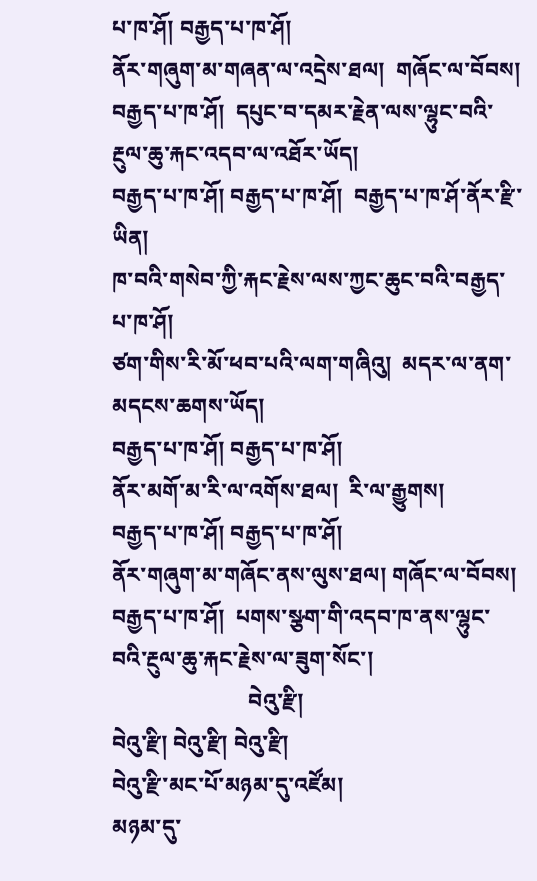པ་ཁ་ཤོ། བརྒྱད་པ་ཁ་ཤོ།
ནོར་གཞུག་མ་གཞན་ལ་འདྲེས་ཐལ།  གཞོང་ལ་བོབས།
བརྒྱད་པ་ཁ་ཤོ།  དཔུང་བ་དམར་རྗེན་ལས་ལྷུང་བའི་རྔུལ་ཆུ་རྐང་འདབ་ལ་འཐོར་ཡོད།
བརྒྱད་པ་ཁ་ཤོ། བརྒྱད་པ་ཁ་ཤོ།  བརྒྱད་པ་ཁ་ཤོ་ནོར་རྫི་ཡིན།
ཁ་བའི་གསེབ་ཀྱི་རྐང་རྗེས་ལས་ཀྱང་ཆུང་བའི་བརྒྱད་པ་ཁ་ཤོ།
ཙག་གིས་རི་མོ་ཕབ་པའི་ལག་གཞིའུ།  མདར་ལ་ནག་མདངས་ཆགས་ཡོད།
བརྒྱད་པ་ཁ་ཤོ། བརྒྱད་པ་ཁ་ཤོ།
ནོར་མགོ་མ་རི་ལ་འགོས་ཐལ།  རི་ལ་རྒྱུགས།
བརྒྱད་པ་ཁ་ཤོ། བརྒྱད་པ་ཁ་ཤོ།
ནོར་གཞུག་མ་གཞོང་ནས་ལུས་ཐལ། གཞོང་ལ་བོབས།
བརྒྱད་པ་ཁ་ཤོ།  པགས་སྩག་གི་འདབ་ཁ་ནས་ལྷུང་བའི་རྔུལ་ཆུ་རྐང་རྗེས་ལ་ཟུག་སོང་།
                         བེའུ་རྫི།
བེའུ་རྫི། བེའུ་རྫི། བེའུ་རྫི།
བེའུ་རྫི་མང་པོ་མཉམ་དུ་འཛོམ།
མཉམ་དུ་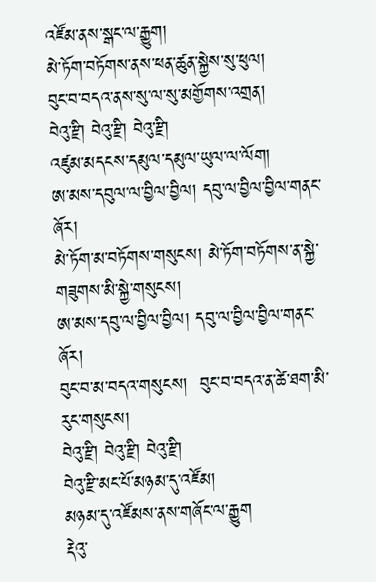འཛོམ་ནས་སྒང་ལ་རྒྱུག།
མེ་ཏོག་བཏོགས་ནས་ཕན་ཚུན་སྐྱེས་སུ་ཕུལ།
བུང་བ་བདའ་ནས་སུ་ལ་སུ་མགྱོགས་འགྲན།
བེའུ་རྫི། བེའུ་རྫི། བེའུ་རྫི།
འཛུམ་མདངས་དམུལ་དམུལ་ཡུལ་ལ་ལོག།
ཨ་མས་དབུལ་ལ་བྱིལ་བྱིལ། དབུ་ལ་བྱིལ་བྱིལ་གནང་ཞོར།
མེ་ཏོག་མ་བཏོགས་གསུངས། མེ་ཏོག་བཏོགས་ན་སྐྱེ་གཟུགས་མི་སྐྱེ་གསུངས།
ཨ་མས་དབུ་ལ་བྱིལ་བྱིལ། དབུ་ལ་བྱིལ་བྱིལ་གནང་ཞོར།
བུང་བ་མ་བདའ་གསུངས།  བུང་བ་བདའ་ན་ཚེ་ཐག་མི་རུང་གསུངས།
བེའུ་རྫི། བེའུ་རྫི། བེའུ་རྫི།
བེའུ་རྫི་མང་པོ་མཉམ་དུ་འཛོམ།
མཉམ་དུ་འཛོམས་ནས་གཞོང་ལ་རྒྱུག
རྡེའུ་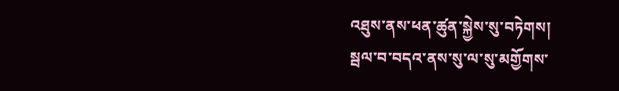འཐུས་ནས་ཕན་ཚུན་སྐྱེས་སུ་བཏེགས།
སྦལ་བ་བདའ་ནས་སུ་ལ་སུ་མགྱོགས་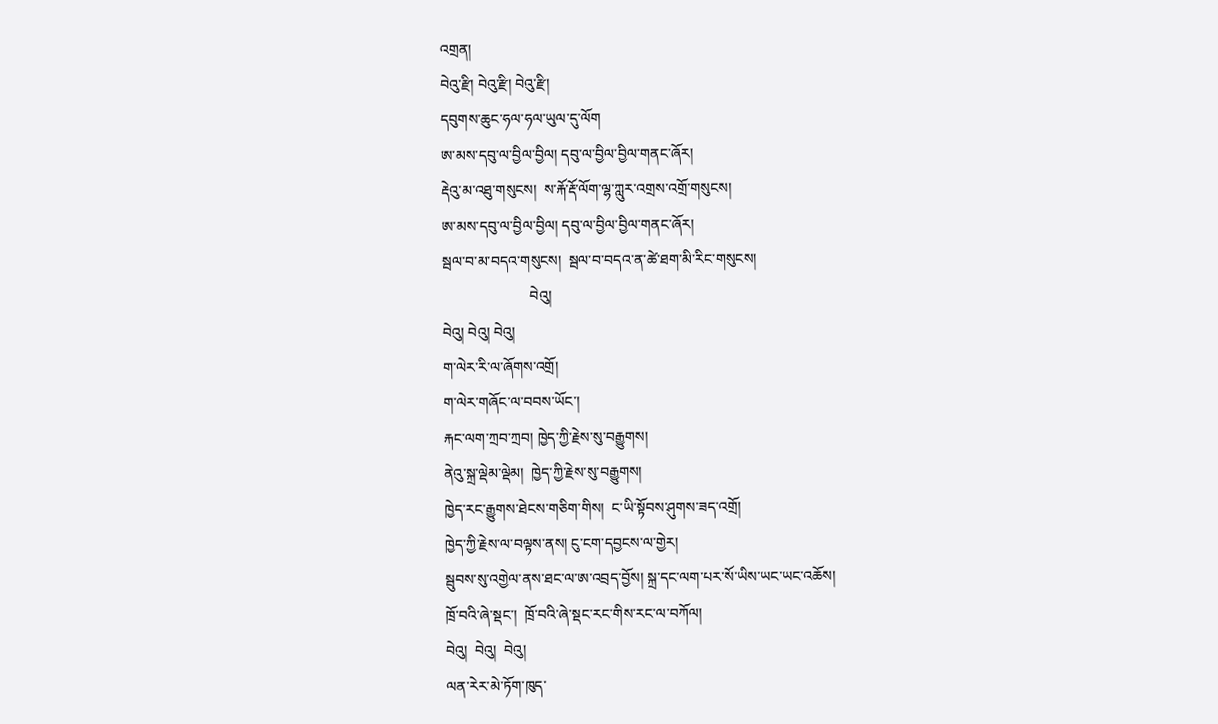འགྲན།
བེའུ་རྫི། བེའུ་རྫི། བེའུ་རྫི།
དབུགས་ཆུང་ཧལ་ཧལ་ཡུལ་དུ་ལོག
ཨ་མས་དབུ་ལ་བྱིལ་བྱིལ། དབུ་ལ་བྱིལ་བྱིལ་གནང་ཞོར།
རྡེའུ་མ་འཐུ་གསུངས།  ས་རྐོ་རྡོ་ལོག་ལྷ་ཀླུར་འགྲས་འགྲོ་གསུངས།
ཨ་མས་དབུ་ལ་བྱིལ་བྱིལ། དབུ་ལ་བྱིལ་བྱིལ་གནང་ཞོར།
སྦལ་བ་མ་བདའ་གསུངས།  སྦལ་བ་བདའ་ན་ཚེ་ཐག་མི་རིང་གསུངས།
                        བེའུ།
བེའུ། བེའུ། བེའུ།
ག་ལེར་རི་ལ་ཞོགས་འགྲོ།
ག་ལེར་གཞོང་ལ་བབས་ཡོང་།
རྐང་ལག་ཀྲབ་ཀྲབ། ཁྱེད་ཀྱི་རྗེས་སུ་བརྒྱུགས།
ནེའུ་སྐྲ་ལྡེམ་ལྡེམ།  ཁྱེད་ཀྱི་རྗེས་སུ་བརྒྱུགས།
ཁྱེད་རང་རྒྱུགས་ཐེངས་གཅིག་གིས།  ང་ཡི་སྟོབས་ཤུགས་ཟད་འགྲོ།
ཁྱེད་ཀྱི་རྗེས་ལ་བལྟས་ནས། ངུ་ངག་དབྱངས་ལ་གྱེར།
སྦུབས་སུ་འགྱེལ་ནས་ཐང་ལ་ཨ་འབྲད་བྱོས། སྐྲ་དང་ལག་པར་སོ་ཡིས་ཡང་ཡང་འཆོས།
ཁྲོ་བའི་ཞེ་སྡང་།  ཁྲོ་བའི་ཞེ་སྡང་རང་གིས་རང་ལ་བཀོལ།
བེའུ།  བེའུ།  བེའུ།
ལན་རེར་མེ་ཏོག་ཁུད་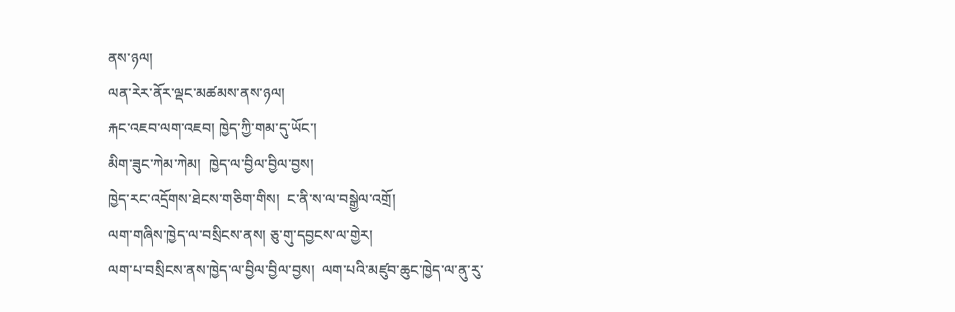ནས་ཉལ།
ལན་རེར་ནོར་ལྡང་མཚམས་ནས་ཉལ།
རྐང་འཇབ་ལག་འཇབ། ཁྱེད་ཀྱི་གམ་དུ་ཡོང་།
མིག་ཟུང་ཀེམ་ཀེམ།  ཁྱེད་ལ་བྱིལ་བྱིལ་བྱས།
ཁྱེད་རང་འདྲོགས་ཐེངས་གཅིག་གིས།  ང་ནི་ས་ལ་བསྒྱེལ་འགྲོ།
ལག་གཞིས་ཁྱེད་ལ་བསྲིངས་ནས། ཅུ་གུ་དབྱངས་ལ་གྱེར།
ལག་པ་བསྲིངས་ནས་ཁྱེད་ལ་བྱིལ་བྱིལ་བྱས།  ལག་པའི་མཛུབ་ཆུང་ཁྱེད་ལ་ནུ་རུ་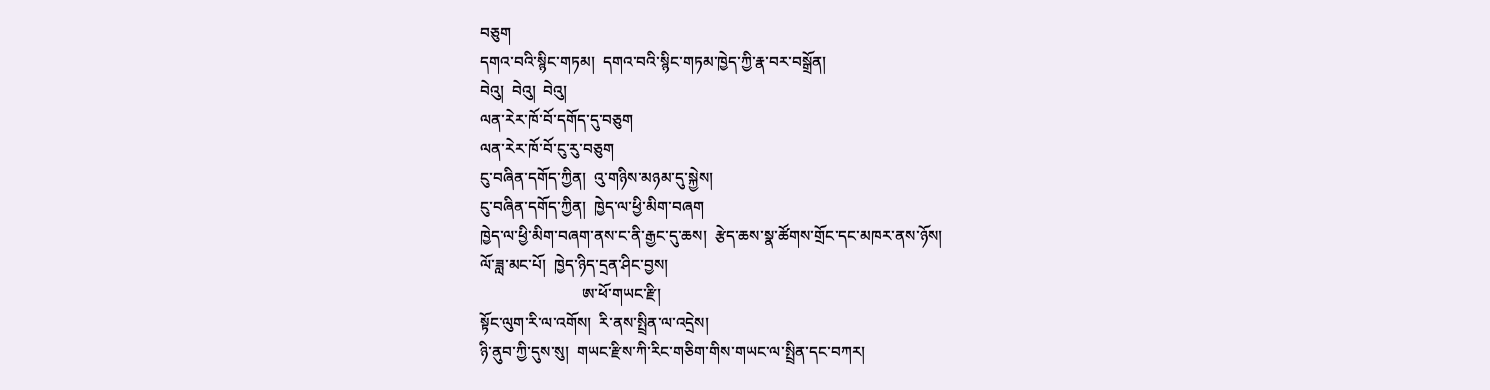བཅུག
དགའ་བའི་སྙིང་གཏམ།  དགའ་བའི་སྙིང་གཏམ་ཁྱེད་ཀྱི་རྣ་བར་བསྒྲོན།
བེའུ།  བེའུ།  བེའུ།
ལན་རེར་ཁོ་བོ་དགོད་དུ་བཅུག
ལན་རེར་ཁོ་བོ་ངུ་རུ་བཅུག
ངུ་བཞིན་དགོད་ཀྱིན།  འུ་གཉིས་མཉམ་དུ་སྐྱེས།
ངུ་བཞིན་དགོད་ཀྱིན།  ཁྱེད་ལ་ཕྱི་མིག་བཞག
ཁྱེད་ལ་ཕྱི་མིག་བཞག་ནས་ང་ནི་རྒྱང་དུ་ཆས།  རྩེད་ཆས་སྣ་ཚོགས་གྲོང་དང་མཁར་ནས་ཉོས།
ལོ་ཟླ་མང་པོ།  ཁྱེད་ཉིད་དྲན་ཤིང་བྱས།
                          ཨ་ཕོ་གཡང་རྫི།
སྟོང་ལུག་རི་ལ་འགོས།  རི་ནས་སྤྲིན་ལ་འདྲེས།
ཉི་ནུབ་ཀྱི་དུས་སུ།  གཡང་རྫིས་ཀི་རིང་གཅིག་གིས་གཡང་ལ་སྤྲིན་དང་བཀར།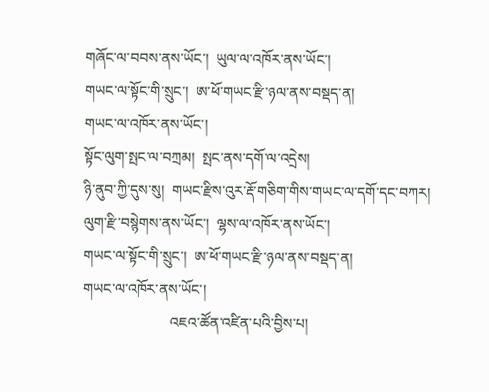གཞོང་ལ་བབས་ནས་ཡོང་།  ཡུལ་ལ་འཁོར་ནས་ཡོང་།
གཡང་ལ་སྟོང་གི་སྲུང་།  ཨ་ཕོ་གཡང་རྫི་ཉལ་ནས་བསྡད་ན།
གཡང་ལ་འཁོར་ནས་ཡོང་།
སྟོང་ལུག་སྤང་ལ་བཀྲམ།  སྤང་ནས་དགོ་ལ་འདྲེས།
ཉི་ནུབ་ཀྱི་དུས་སུ།  གཡང་རྫིས་འུར་རྡོ་གཅིག་གིས་གཡང་ལ་དགོ་དང་བཀར།
ལུག་རྫི་བསྙེགས་ནས་ཡོང་།  ལྷས་ལ་འཁོར་ནས་ཡོང་།
གཡང་ལ་སྟོང་གི་སྲུང་།  ཨ་ཕོ་གཡང་རྫི་ཉལ་ནས་བསྡད་ན།
གཡང་ལ་འཁོར་ནས་ཡོང་།
                        འཇའ་ཚོན་འཛིན་པའི་བྱིས་པ།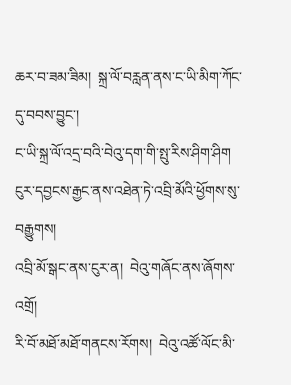ཆར་བ་ཟམ་ཟིམ།  སྐྲ་ལོ་བརླན་ནས་ང་ཡི་མིག་ཀོང་དུ་བབས་བྱུང་།
ང་ཡི་སྐྲ་ལོ་འདྲ་བའི་བེའུ་དག་གི་སྤུ་རིས་ཤིག་ཤིག
ངུར་དབྱངས་རྒྱང་ནས་འཐེན་ཏེ་འབྲི་མོའི་ཕྱོགས་སུ་བརྒྱུགས།
འབྲི་མོ་སྒང་ནས་ངུར་ན།  བེའུ་གཞོང་ནས་ཞོགས་འགྲོ།
རི་བོ་མཐོ་མཐོ་གནངས་རོགས།  བེའུ་འཚོ་ལོང་མི་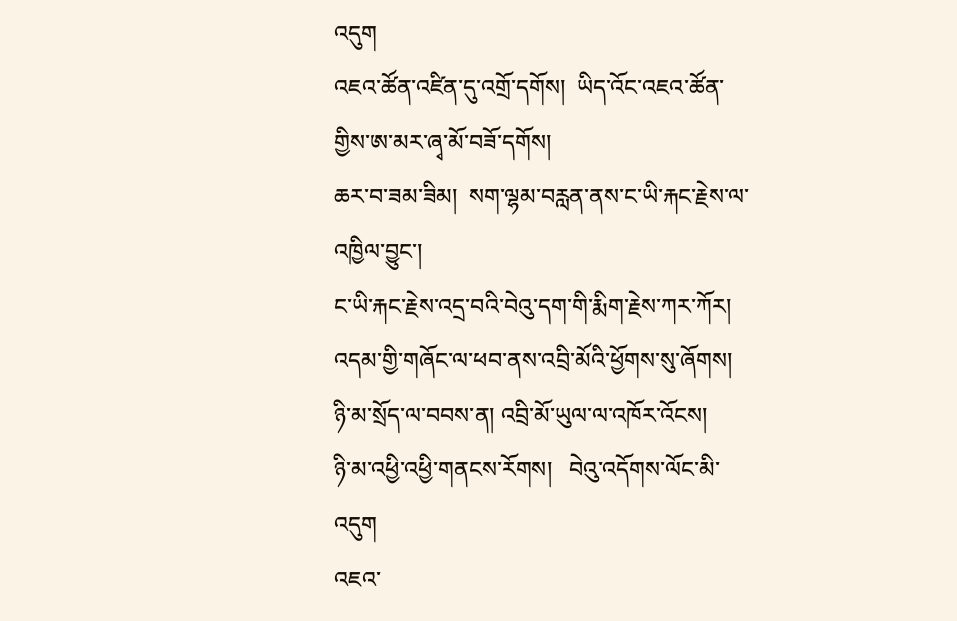འདུག
འཇའ་ཚོན་འཛིན་དུ་འགྲོ་དགོས།  ཡིད་འོང་འཇའ་ཚོན་གྱིས་ཨ་མར་ཞྭ་མོ་བཟོ་དགོས།
ཆར་བ་ཟམ་ཟིམ།  སག་ལྷམ་བརླན་ནས་ང་ཡི་རྐང་རྗེས་ལ་འཁྱིལ་བྱུང་།
ང་ཡི་རྐང་རྗེས་འདྲ་བའི་བེའུ་དག་གི་རྨིག་རྗེས་ཀར་ཀོར།
འདམ་གྱི་གཞོང་ལ་ཕབ་ནས་འབྲི་མོའི་ཕྱོགས་སུ་ཞོགས།
ཉི་མ་སྲོད་ལ་བབས་ན། འབྲི་མོ་ཡུལ་ལ་འཁོར་འོངས།
ཉི་མ་འཕྱི་འཕྱི་གནངས་རོགས།   བེའུ་འདོགས་ལོང་མི་འདུག
འཇའ་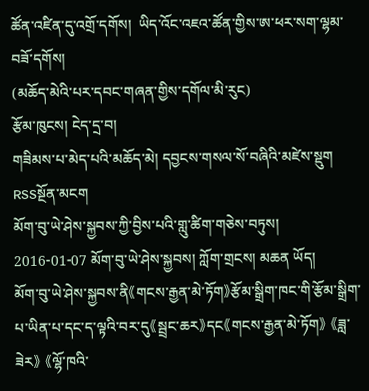ཚོན་འཛིན་དུ་འགྲོ་དགོས།  ཡིད་འོང་འཇའ་ཚོན་གྱིས་ཨ་ཕར་སག་ལྷམ་བཟོ་དགོས།
(མཆོད་མེའི་པར་དབང་གཞན་གྱིས་དགོལ་མི་རུང)
རྩོམ་ཁུངས། ངེད་དྲ་བ།
གཟིམས་པ་མེད་པའི་མཆོད་མེ། དབྱངས་གསལ་སོ་བཞིའི་མཛེས་སྡུག  RSSསྔོན་མངག
མོག་བུ་ཡེ་ཤེས་སྐྱབས་ཀྱི་བྱིས་པའི་གླུ་ཚིག་གཅེས་བཏུས།
2016-01-07 མོག་བུ་ཡེ་ཤེས་སྐྱབས། ཀློག་གྲངས། མཆན ཡོད།
མོག་བུ་ཡེ་ཤེས་སྐྱབས་ནི《གངས་རྒྱན་མེ་ཏོག》རྩོམ་སྒྲིག་ཁང་གི་རྩོམ་སྒྲིག་པ་ཡིན་པ་དང་ད་ལྟའི་བར་དུ《སྦྲང་ཆར》དང《གངས་རྒྱན་མེ་ཏོག》 《ཟླ་ཟེར》 《ལྷོ་ཁའི་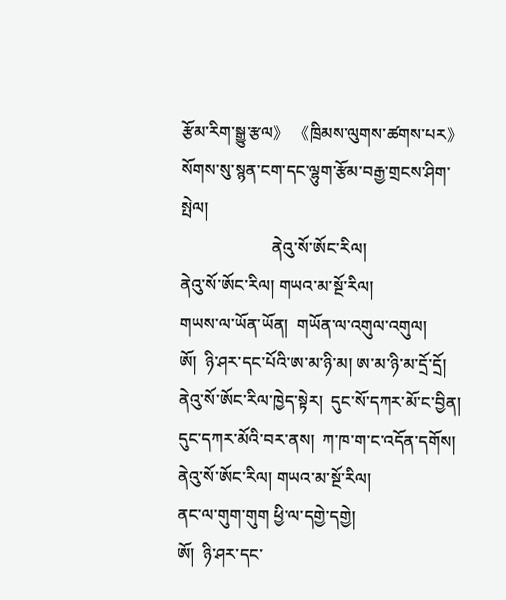རྩོམ་རིག་སྒྱུ་རྩལ》 《ཁྲིམས་ལུགས་ཚགས་པར》སོགས་སུ་སྙན་ངག་དང་ལྷུག་རྩོམ་བརྒྱ་གྲངས་ཤིག་སྤེལ།
                      ནེའུ་སོ་ཨོང་རིལ།
ནེའུ་སོ་ཨོང་རིལ། གཡའ་མ་སྔོ་རིལ།
གཡས་ལ་ཡོན་ཡོན།  གཡོན་ལ་འགུལ་འགུལ།
ཨོ།  ཉི་ཤར་དང་པོའི་ཨ་མ་ཉི་མ། ཨ་མ་ཉི་མ་དྲོ་དྲོ།
ནེའུ་སོ་ཨོང་རིལ་ཁྱེད་སྟེར།  དུང་སོ་དཀར་མོ་ང་བྱིན།
དུང་དཀར་མོའི་བར་ནས།  ཀ་ཁ་ག་ང་འདོན་དགོས།
ནེའུ་སོ་ཨོང་རིལ། གཡའ་མ་སྔོ་རིལ།
ནང་ལ་གུག་གུག ཕྱི་ལ་དགྱེ་དགྱེ།
ཨོ།  ཉི་ཤར་དང་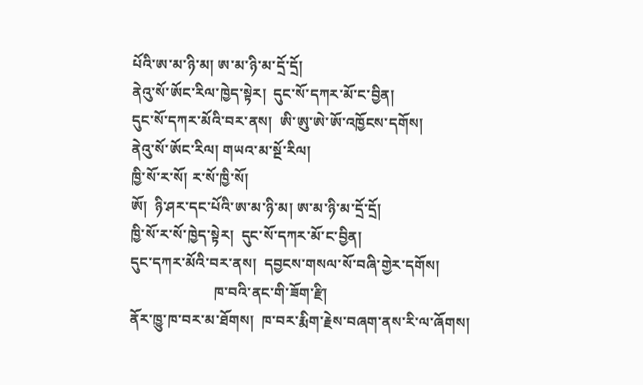པོའི་ཨ་མ་ཉི་མ། ཨ་མ་ཉི་མ་དྲོ་དྲོ།
ནེའུ་སོ་ཨོང་རིལ་ཁྱེད་སྟེར།  དུང་སོ་དཀར་མོ་ང་བྱིན།
དུང་སོ་དཀར་མོའི་བར་ནས།  ཨི་ཨུ་ཨེ་ཨོ་འཁྱོངས་དགོས།
ནེའུ་སོ་ཨོང་རིལ། གཡའ་མ་སྔོ་རིལ།
ཁྱི་སོ་ར་སོ། ར་སོ་ཁྱི་སོ།
ཨོ།  ཉི་ཤར་དང་པོའི་ཨ་མ་ཉི་མ། ཨ་མ་ཉི་མ་དྲོ་དྲོ།
ཁྱི་སོ་ར་སོ་ཁྱེད་སྟེར།  དུང་སོ་དཀར་མོ་ང་བྱིན།
དུང་དཀར་མོའི་བར་ནས།  དབྱངས་གསལ་སོ་བཞི་གྱེར་དགོས།
                       ཁ་བའི་ནང་གི་ཟོག་རྫི།
ནོར་ཁྱུ་ཁ་བར་མ་ཐོགས།  ཁ་བར་རྨིག་རྗེས་བཞག་ནས་རི་ལ་ཞོགས།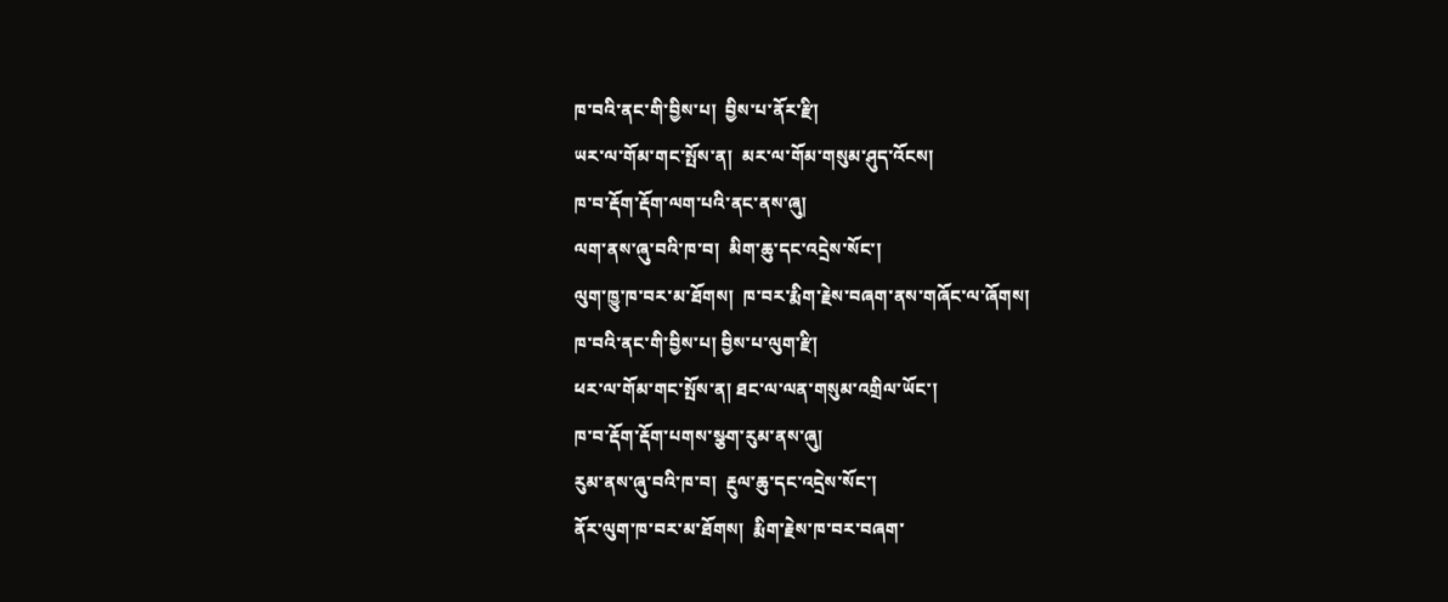ཁ་བའི་ནང་གི་བྱིས་པ།  བྱིས་པ་ནོར་རྫི།
ཡར་ལ་གོམ་གང་སྤོས་ན།  མར་ལ་གོམ་གསུམ་ཤུད་འོངས།
ཁ་བ་རྡོག་རྡོག་ལག་པའི་ནང་ནས་ཞུ།
ལག་ནས་ཞུ་བའི་ཁ་བ།  མིག་ཆུ་དང་འདྲེས་སོང་།
ལུག་ཁྱུ་ཁ་བར་མ་ཐོགས།  ཁ་བར་རྨིག་རྗེས་བཞག་ནས་གཞོང་ལ་ཞོགས།
ཁ་བའི་ནང་གི་བྱིས་པ། བྱིས་པ་ལུག་རྫི།
ཕར་ལ་གོམ་གང་སྤོས་ན། ཐང་ལ་ལན་གསུམ་འགྲིལ་ཡོང་།
ཁ་བ་རྡོག་རྡོག་པགས་སྩག་རུམ་ནས་ཞུ།
རུམ་ནས་ཞུ་བའི་ཁ་བ།  རྔུལ་ཆུ་དང་འདྲེས་སོང་།
ནོར་ལུག་ཁ་བར་མ་ཐོགས།  རྨིག་རྗེས་ཁ་བར་བཞག་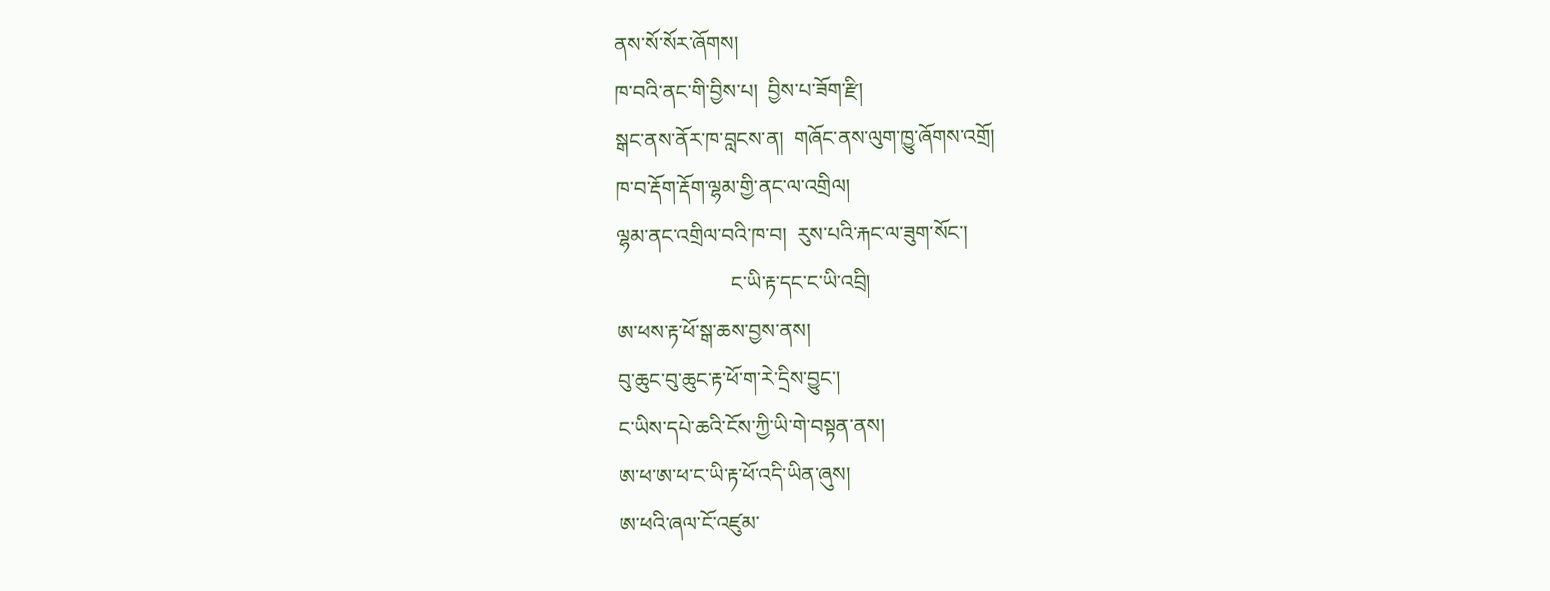ནས་སོ་སོར་ཞོགས།
ཁ་བའི་ནང་གི་བྱིས་པ།  བྱིས་པ་ཟོག་རྫི།
སྒང་ནས་ནོར་ཁ་བླངས་ན།  གཞོང་ནས་ལུག་ཁྱུ་ཞོགས་འགྲོ།
ཁ་བ་རྡོག་རྡོག་ལྷམ་གྱི་ནང་ལ་འགྲིལ།
ལྷམ་ནང་འགྲིལ་བའི་ཁ་བ།  རུས་པའི་རྐང་ལ་ཟུག་སོང་།
                      ང་ཡི་རྟ་དང་ང་ཡི་འབྲི།
ཨ་ཕས་རྟ་ཕོ་སྒ་ཆས་བྱས་ནས།
བུ་ཆུང་བུ་ཆུང་རྟ་ཕོ་ག་རེ་དྲིས་བྱུང་།
ང་ཡིས་དཔེ་ཆའི་ངོས་ཀྱི་ཡི་གེ་བསྟན་ནས།
ཨ་ཕ་ཨ་ཕ་ང་ཡི་རྟ་ཕོ་འདི་ཡིན་ཞུས།
ཨ་ཕའི་ཞལ་ངོ་འཛུམ་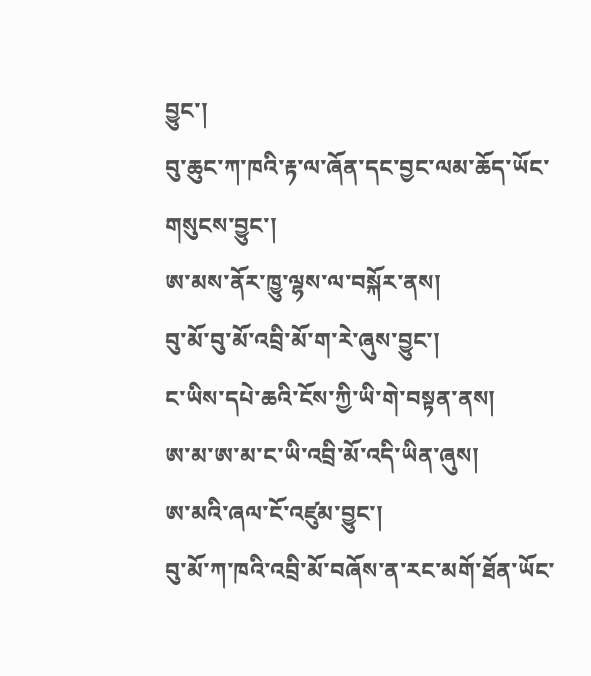བྱུང་།
བུ་ཆུང་ཀ་ཁའི་རྟ་ལ་ཞོན་དང་བྱང་ལམ་ཆོད་ཡོང་གསུངས་བྱུང་།
ཨ་མས་ནོར་ཁྱུ་ལྷས་ལ་བསྐོར་ནས།
བུ་མོ་བུ་མོ་འབྲི་མོ་ག་རེ་ཞུས་བྱུང་།
ང་ཡིས་དཔེ་ཆའི་ངོས་ཀྱི་ཡི་གེ་བསྟན་ནས།
ཨ་མ་ཨ་མ་ང་ཡི་འབྲི་མོ་འདི་ཡིན་ཞུས།
ཨ་མའི་ཞལ་ངོ་འཛུམ་བྱུང་།
བུ་མོ་ཀ་ཁའི་འབྲི་མོ་བཞོས་ན་རང་མགོ་ཐོན་ཡོང་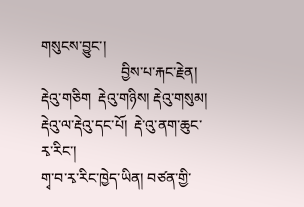གསུངས་བྱུང་།
                      བྱིས་པ་རྐང་རྗེན།
རྡེའུ་གཅིག  རྡེའུ་གཉིས། རྡེའུ་གསུམ།
རྡེའུ་ལ་རྡེའུ་དང་པོ།  རྡེ་འུ་ནག་ཆུང་རྭ་རིང་།
གྭ་བ་རྭ་རིང་ཁྱེད་ཡིན། བཙན་གྱི་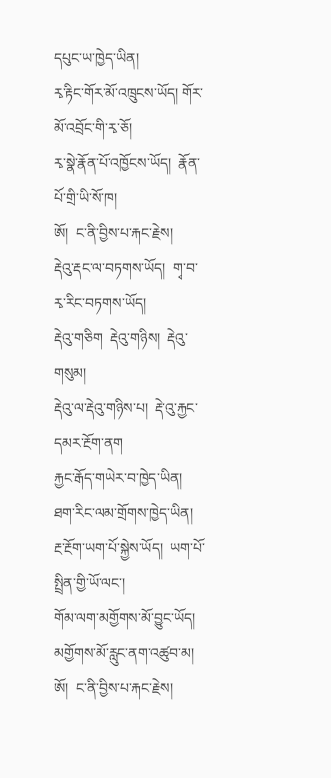དཔུང་ཡ་ཁྱེད་ཡིན།
རྭ་རྟིང་གོར་མོ་འཁྲུངས་ཡོད། གོར་མོ་འབྲོང་གི་རྭ་ཅོ།
རྭ་སྣེ་རྣོན་པོ་འཁྱོངས་ཡོད།  རྣོན་པོ་གྲི་ཡི་སོ་ཁ།
ཨོ།  ང་ནི་བྱིས་པ་རྐང་རྗེས།
རྡེའུ་རྡང་ལ་བཏགས་ཡོད།  གྭ་བ་རྭ་རིང་བཏགས་ཡོད།
རྡེའུ་གཅིག  རྡེའུ་གཉིས།  རྡེའུ་གསུམ།
རྡེའུ་ལ་རྡེའུ་གཉིས་པ།  རྡེ་འུ་རྐྱང་དམར་རྔོག་ནག
རྐྱང་རྒོད་གཡེར་བ་ཁྱེད་ཡིན།  ཐག་རིང་ལམ་གྲོགས་ཁྱེད་ཡིན།
རྔ་རྔོག་ཡག་པོ་སྐྱེས་ཡོད།  ཡག་པོ་སྤྲིན་གྱི་ཡོ་ལང་།
གོམ་ལག་མགྱོགས་མོ་བྱུང་ཡོད།  མགྱོགས་མོ་རླུང་ནག་འཚུབ་མ།
ཨོ།  ང་ནི་བྱིས་པ་རྐང་རྗེས།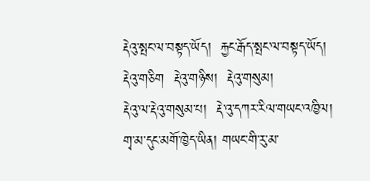རྡེའུ་སྤང་ལ་བསྟད་ཡོད།  རྐྱང་རྒོད་སྤང་ལ་བསྟད་ཡོད།
རྡེའུ་གཅིག  རྡེའུ་གཉིས།  རྡེའུ་གསུམ།
རྡེའུ་ལ་རྡེའུ་གསུམ་པ།  རྡེ་འུ་དཀར་རིལ་གཡང་འཁྱིལ།
གྭ་མ་དུང་མགོ་ཁྱེད་ཡིན། གཡང་གི་རུ་མ་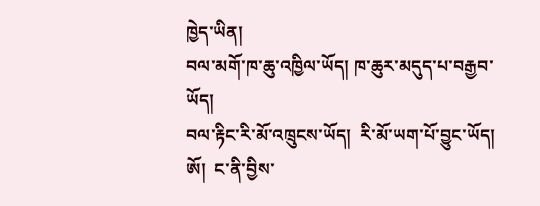ཁྱེད་ཡིན།
བལ་མགོ་ཁ་ཆུ་འཁྱིལ་ཡོད། ཁ་ཆུར་མདུད་པ་བརྒྱབ་ཡོད།
བལ་རྟིང་རི་མོ་འཁྲུངས་ཡོད།  རི་མོ་ཡག་པོ་བྱུང་ཡོད།
ཨོ།  ང་ནི་བྱིས་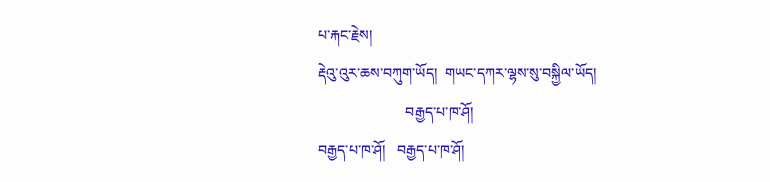པ་རྐང་རྗེས།
རྡེའུ་འུར་ཆས་བཀུག་ཡོད།  གཡང་དཀར་ལྷས་སུ་བསྐྱིལ་ཡོད།
                        བརྒྱད་པ་ཁ་ཤོ།
བརྒྱད་པ་ཁ་ཤོ།   བརྒྱད་པ་ཁ་ཤོ།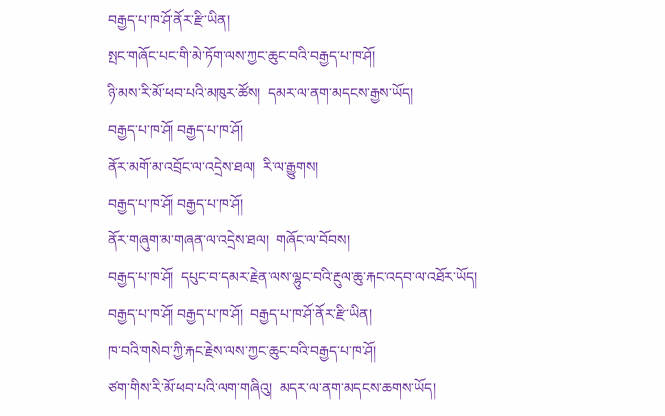བརྒྱད་པ་ཁ་ཤོ་ནོར་རྫི་ཡིན།
སྤང་གཞོང་པང་གི་མེ་ཏོག་ལས་ཀྱང་ཆུང་བའི་བརྒྱད་པ་ཁ་ཤོ།
ཉི་མས་རི་མོ་ཕབ་པའི་མཁུར་ཚོས།  དམར་ལ་ནག་མདངས་རྒྱས་ཡོད།
བརྒྱད་པ་ཁ་ཤོ། བརྒྱད་པ་ཁ་ཤོ།
ནོར་མགོ་མ་འབྲོང་ལ་འདྲེས་ཐལ།  རི་ལ་རྒྱུགས།
བརྒྱད་པ་ཁ་ཤོ། བརྒྱད་པ་ཁ་ཤོ།
ནོར་གཞུག་མ་གཞན་ལ་འདྲེས་ཐལ།  གཞོང་ལ་བོབས།
བརྒྱད་པ་ཁ་ཤོ།  དཔུང་བ་དམར་རྗེན་ལས་ལྷུང་བའི་རྔུལ་ཆུ་རྐང་འདབ་ལ་འཐོར་ཡོད།
བརྒྱད་པ་ཁ་ཤོ། བརྒྱད་པ་ཁ་ཤོ།  བརྒྱད་པ་ཁ་ཤོ་ནོར་རྫི་ཡིན།
ཁ་བའི་གསེབ་ཀྱི་རྐང་རྗེས་ལས་ཀྱང་ཆུང་བའི་བརྒྱད་པ་ཁ་ཤོ།
ཙག་གིས་རི་མོ་ཕབ་པའི་ལག་གཞིའུ།  མདར་ལ་ནག་མདངས་ཆགས་ཡོད།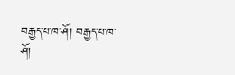བརྒྱད་པ་ཁ་ཤོ། བརྒྱད་པ་ཁ་ཤོ།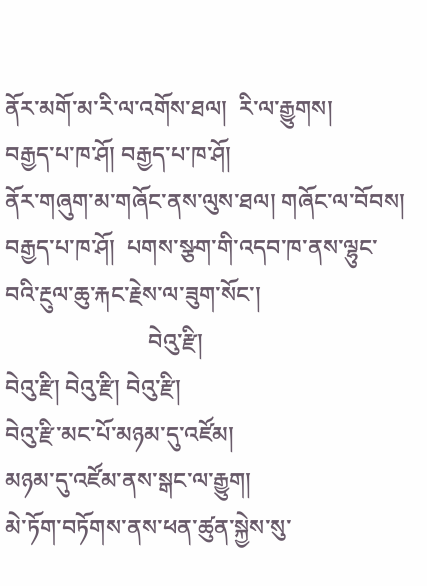ནོར་མགོ་མ་རི་ལ་འགོས་ཐལ།  རི་ལ་རྒྱུགས།
བརྒྱད་པ་ཁ་ཤོ། བརྒྱད་པ་ཁ་ཤོ།
ནོར་གཞུག་མ་གཞོང་ནས་ལུས་ཐལ། གཞོང་ལ་བོབས།
བརྒྱད་པ་ཁ་ཤོ།  པགས་སྩག་གི་འདབ་ཁ་ནས་ལྷུང་བའི་རྔུལ་ཆུ་རྐང་རྗེས་ལ་ཟུག་སོང་།
                         བེའུ་རྫི།
བེའུ་རྫི། བེའུ་རྫི། བེའུ་རྫི།
བེའུ་རྫི་མང་པོ་མཉམ་དུ་འཛོམ།
མཉམ་དུ་འཛོམ་ནས་སྒང་ལ་རྒྱུག།
མེ་ཏོག་བཏོགས་ནས་ཕན་ཚུན་སྐྱེས་སུ་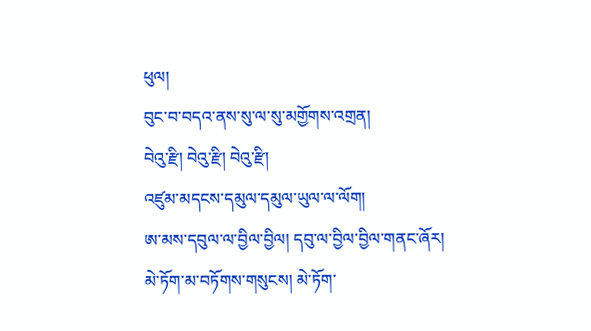ཕུལ།
བུང་བ་བདའ་ནས་སུ་ལ་སུ་མགྱོགས་འགྲན།
བེའུ་རྫི། བེའུ་རྫི། བེའུ་རྫི།
འཛུམ་མདངས་དམུལ་དམུལ་ཡུལ་ལ་ལོག།
ཨ་མས་དབུལ་ལ་བྱིལ་བྱིལ། དབུ་ལ་བྱིལ་བྱིལ་གནང་ཞོར།
མེ་ཏོག་མ་བཏོགས་གསུངས། མེ་ཏོག་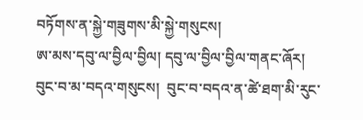བཏོགས་ན་སྐྱེ་གཟུགས་མི་སྐྱེ་གསུངས།
ཨ་མས་དབུ་ལ་བྱིལ་བྱིལ། དབུ་ལ་བྱིལ་བྱིལ་གནང་ཞོར།
བུང་བ་མ་བདའ་གསུངས།  བུང་བ་བདའ་ན་ཚེ་ཐག་མི་རུང་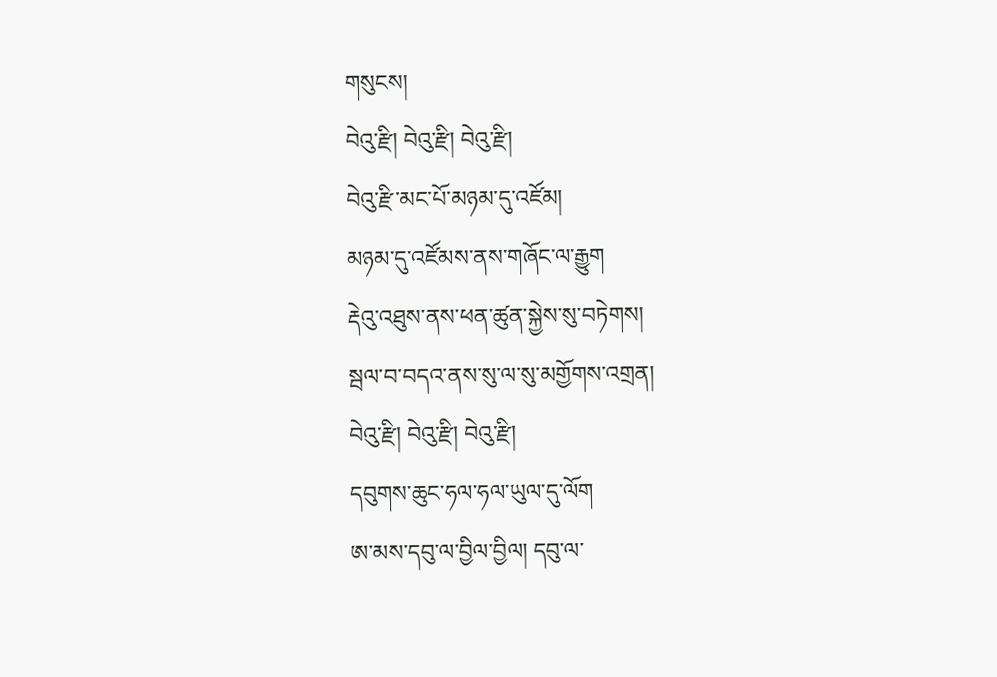གསུངས།
བེའུ་རྫི། བེའུ་རྫི། བེའུ་རྫི།
བེའུ་རྫི་མང་པོ་མཉམ་དུ་འཛོམ།
མཉམ་དུ་འཛོམས་ནས་གཞོང་ལ་རྒྱུག
རྡེའུ་འཐུས་ནས་ཕན་ཚུན་སྐྱེས་སུ་བཏེགས།
སྦལ་བ་བདའ་ནས་སུ་ལ་སུ་མགྱོགས་འགྲན།
བེའུ་རྫི། བེའུ་རྫི། བེའུ་རྫི།
དབུགས་ཆུང་ཧལ་ཧལ་ཡུལ་དུ་ལོག
ཨ་མས་དབུ་ལ་བྱིལ་བྱིལ། དབུ་ལ་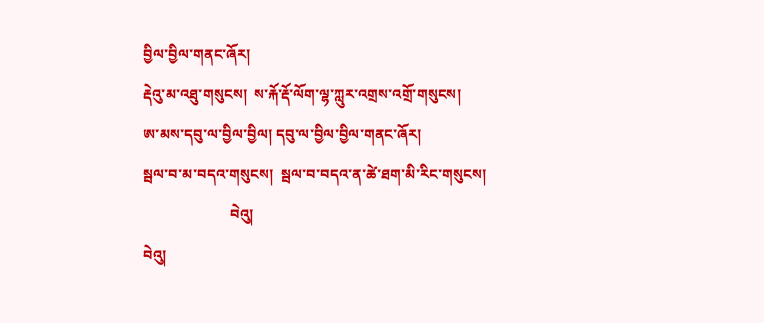བྱིལ་བྱིལ་གནང་ཞོར།
རྡེའུ་མ་འཐུ་གསུངས།  ས་རྐོ་རྡོ་ལོག་ལྷ་ཀླུར་འགྲས་འགྲོ་གསུངས།
ཨ་མས་དབུ་ལ་བྱིལ་བྱིལ། དབུ་ལ་བྱིལ་བྱིལ་གནང་ཞོར།
སྦལ་བ་མ་བདའ་གསུངས།  སྦལ་བ་བདའ་ན་ཚེ་ཐག་མི་རིང་གསུངས།
                        བེའུ།
བེའུ།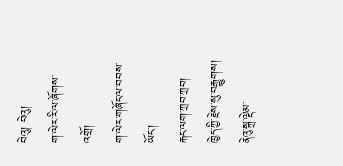བེའུ། བེའུ།
ག་ལེར་རི་ལ་ཞོགས་འགྲོ།
ག་ལེར་གཞོང་ལ་བབས་ཡོང་།
རྐང་ལག་ཀྲབ་ཀྲབ། ཁྱེད་ཀྱི་རྗེས་སུ་བརྒྱུགས།
ནེའུ་སྐྲ་ལྡེམ་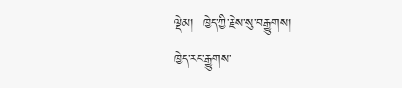ལྡེམ།  ཁྱེད་ཀྱི་རྗེས་སུ་བརྒྱུགས།
ཁྱེད་རང་རྒྱུགས་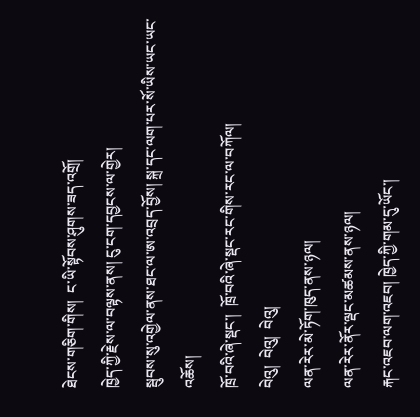ཐེངས་གཅིག་གིས།  ང་ཡི་སྟོབས་ཤུགས་ཟད་འགྲོ།
ཁྱེད་ཀྱི་རྗེས་ལ་བལྟས་ནས། ངུ་ངག་དབྱངས་ལ་གྱེར།
སྦུབས་སུ་འགྱེལ་ནས་ཐང་ལ་ཨ་འབྲད་བྱོས། སྐྲ་དང་ལག་པར་སོ་ཡིས་ཡང་ཡང་འཆོས།
ཁྲོ་བའི་ཞེ་སྡང་།  ཁྲོ་བའི་ཞེ་སྡང་རང་གིས་རང་ལ་བཀོལ།
བེའུ།  བེའུ།  བེའུ།
ལན་རེར་མེ་ཏོག་ཁུད་ནས་ཉལ།
ལན་རེར་ནོར་ལྡང་མཚམས་ནས་ཉལ།
རྐང་འཇབ་ལག་འཇབ། ཁྱེད་ཀྱི་གམ་དུ་ཡོང་།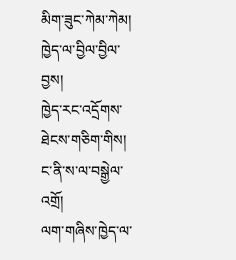མིག་ཟུང་ཀེམ་ཀེམ།  ཁྱེད་ལ་བྱིལ་བྱིལ་བྱས།
ཁྱེད་རང་འདྲོགས་ཐེངས་གཅིག་གིས།  ང་ནི་ས་ལ་བསྒྱེལ་འགྲོ།
ལག་གཞིས་ཁྱེད་ལ་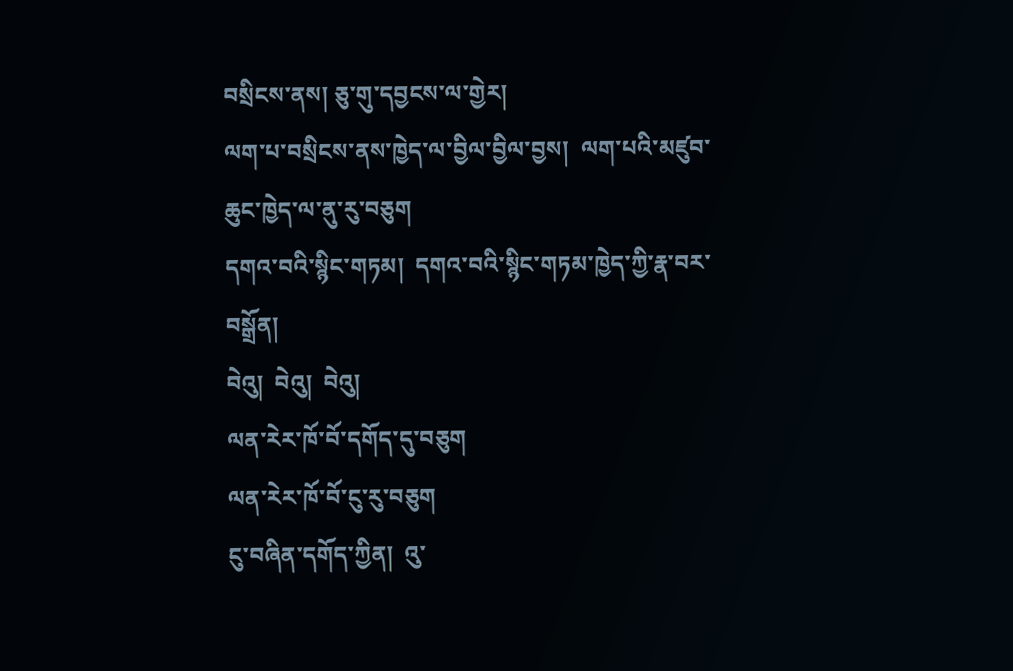བསྲིངས་ནས། ཅུ་གུ་དབྱངས་ལ་གྱེར།
ལག་པ་བསྲིངས་ནས་ཁྱེད་ལ་བྱིལ་བྱིལ་བྱས།  ལག་པའི་མཛུབ་ཆུང་ཁྱེད་ལ་ནུ་རུ་བཅུག
དགའ་བའི་སྙིང་གཏམ།  དགའ་བའི་སྙིང་གཏམ་ཁྱེད་ཀྱི་རྣ་བར་བསྒྲོན།
བེའུ།  བེའུ།  བེའུ།
ལན་རེར་ཁོ་བོ་དགོད་དུ་བཅུག
ལན་རེར་ཁོ་བོ་ངུ་རུ་བཅུག
ངུ་བཞིན་དགོད་ཀྱིན།  འུ་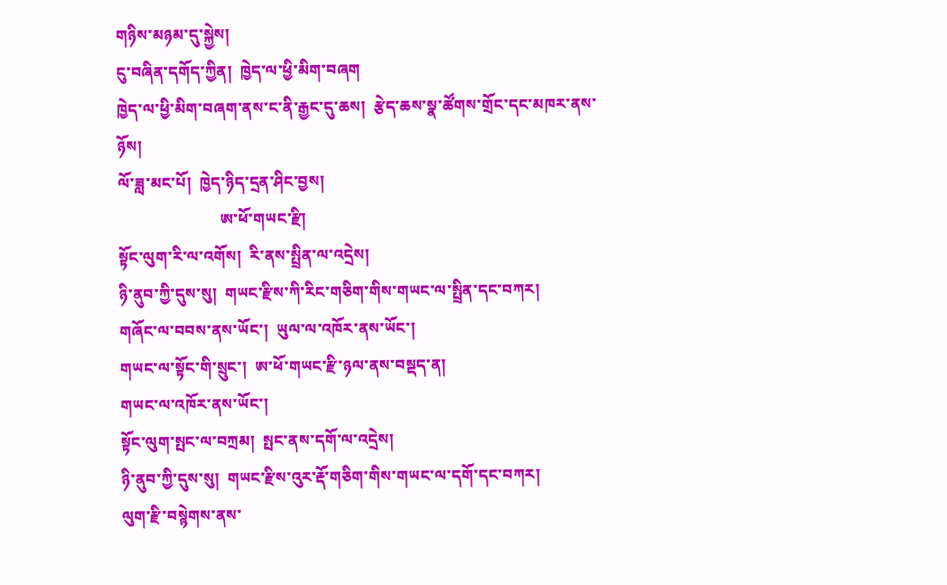གཉིས་མཉམ་དུ་སྐྱེས།
ངུ་བཞིན་དགོད་ཀྱིན།  ཁྱེད་ལ་ཕྱི་མིག་བཞག
ཁྱེད་ལ་ཕྱི་མིག་བཞག་ནས་ང་ནི་རྒྱང་དུ་ཆས།  རྩེད་ཆས་སྣ་ཚོགས་གྲོང་དང་མཁར་ནས་ཉོས།
ལོ་ཟླ་མང་པོ།  ཁྱེད་ཉིད་དྲན་ཤིང་བྱས།
                          ཨ་ཕོ་གཡང་རྫི།
སྟོང་ལུག་རི་ལ་འགོས།  རི་ནས་སྤྲིན་ལ་འདྲེས།
ཉི་ནུབ་ཀྱི་དུས་སུ།  གཡང་རྫིས་ཀི་རིང་གཅིག་གིས་གཡང་ལ་སྤྲིན་དང་བཀར།
གཞོང་ལ་བབས་ནས་ཡོང་།  ཡུལ་ལ་འཁོར་ནས་ཡོང་།
གཡང་ལ་སྟོང་གི་སྲུང་།  ཨ་ཕོ་གཡང་རྫི་ཉལ་ནས་བསྡད་ན།
གཡང་ལ་འཁོར་ནས་ཡོང་།
སྟོང་ལུག་སྤང་ལ་བཀྲམ།  སྤང་ནས་དགོ་ལ་འདྲེས།
ཉི་ནུབ་ཀྱི་དུས་སུ།  གཡང་རྫིས་འུར་རྡོ་གཅིག་གིས་གཡང་ལ་དགོ་དང་བཀར།
ལུག་རྫི་བསྙེགས་ནས་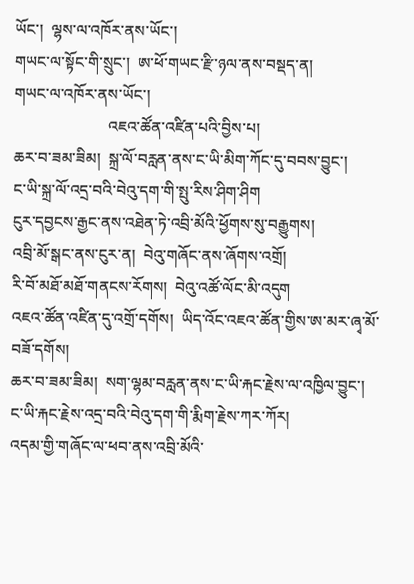ཡོང་།  ལྷས་ལ་འཁོར་ནས་ཡོང་།
གཡང་ལ་སྟོང་གི་སྲུང་།  ཨ་ཕོ་གཡང་རྫི་ཉལ་ནས་བསྡད་ན།
གཡང་ལ་འཁོར་ནས་ཡོང་།
                        འཇའ་ཚོན་འཛིན་པའི་བྱིས་པ།
ཆར་བ་ཟམ་ཟིམ།  སྐྲ་ལོ་བརླན་ནས་ང་ཡི་མིག་ཀོང་དུ་བབས་བྱུང་།
ང་ཡི་སྐྲ་ལོ་འདྲ་བའི་བེའུ་དག་གི་སྤུ་རིས་ཤིག་ཤིག
ངུར་དབྱངས་རྒྱང་ནས་འཐེན་ཏེ་འབྲི་མོའི་ཕྱོགས་སུ་བརྒྱུགས།
འབྲི་མོ་སྒང་ནས་ངུར་ན།  བེའུ་གཞོང་ནས་ཞོགས་འགྲོ།
རི་བོ་མཐོ་མཐོ་གནངས་རོགས།  བེའུ་འཚོ་ལོང་མི་འདུག
འཇའ་ཚོན་འཛིན་དུ་འགྲོ་དགོས།  ཡིད་འོང་འཇའ་ཚོན་གྱིས་ཨ་མར་ཞྭ་མོ་བཟོ་དགོས།
ཆར་བ་ཟམ་ཟིམ།  སག་ལྷམ་བརླན་ནས་ང་ཡི་རྐང་རྗེས་ལ་འཁྱིལ་བྱུང་།
ང་ཡི་རྐང་རྗེས་འདྲ་བའི་བེའུ་དག་གི་རྨིག་རྗེས་ཀར་ཀོར།
འདམ་གྱི་གཞོང་ལ་ཕབ་ནས་འབྲི་མོའི་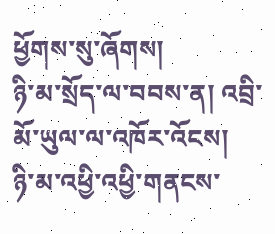ཕྱོགས་སུ་ཞོགས།
ཉི་མ་སྲོད་ལ་བབས་ན། འབྲི་མོ་ཡུལ་ལ་འཁོར་འོངས།
ཉི་མ་འཕྱི་འཕྱི་གནངས་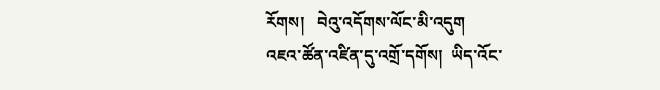རོགས།   བེའུ་འདོགས་ལོང་མི་འདུག
འཇའ་ཚོན་འཛིན་དུ་འགྲོ་དགོས།  ཡིད་འོང་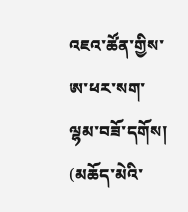འཇའ་ཚོན་གྱིས་ཨ་ཕར་སག་ལྷམ་བཟོ་དགོས།
(མཆོད་མེའི་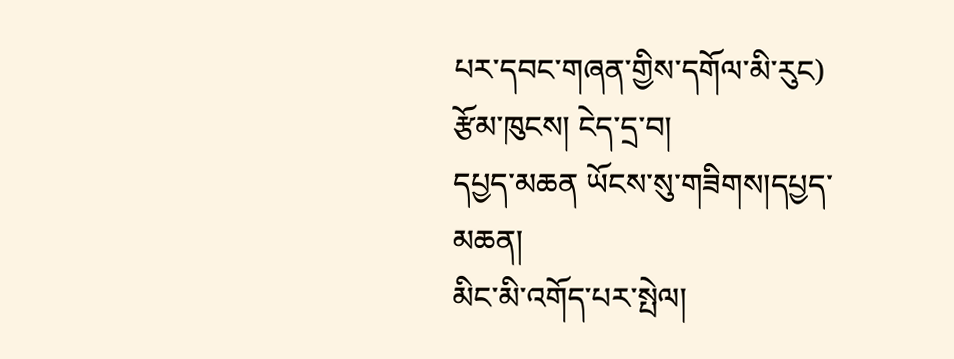པར་དབང་གཞན་གྱིས་དགོལ་མི་རུང)
རྩོམ་ཁུངས། ངེད་དྲ་བ།
དཔྱད་མཆན ཡོངས་སུ་གཟིགས།དཔྱད་མཆན།
མིང་མི་འགོད་པར་སྤེལ།